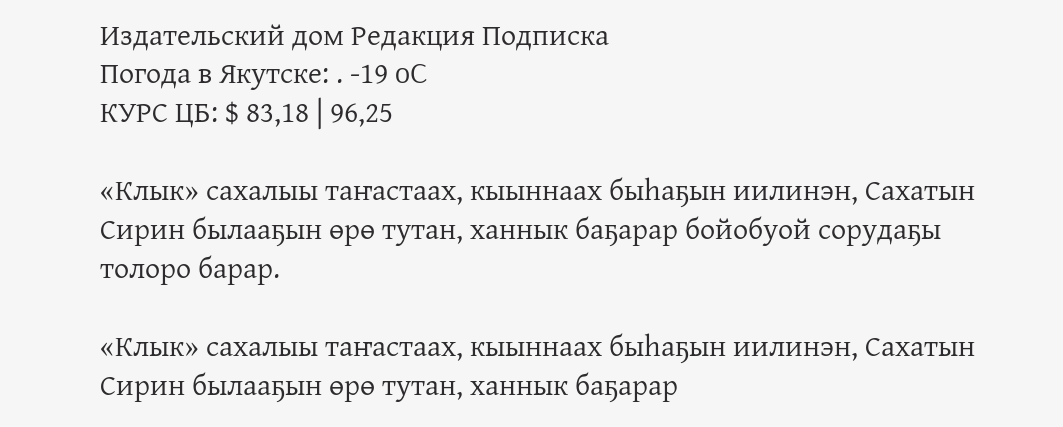Издательский дом Редакция Подписка
Погода в Якутске: . -19 oC
КУРС ЦБ: $ 83,18 | 96,25

«Клык» сахалыы таҥастаах, кыыннаах быһаҕын иилинэн, Сахатын Сирин былааҕын өрө тутан, ханнык баҕарар бойобуой сорудаҕы толоро барар.

«Клык» сахалыы таҥастаах, кыыннаах быһаҕын иилинэн, Сахатын Сирин былааҕын өрө тутан, ханнык баҕарар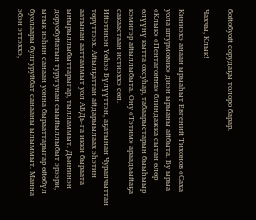бойобуой сорудаҕы толоро барар.

Чахчы, Клык!

Киниэхэ анаан ырыаһыт Евгений Тихонов «Саха уола штурмовик» диэн ырыаны айбыта. Бу ырыа «Клык» «Пентагоҥҥа» блиндажка сытан өлөр өлүүнү кытта охсуһар, табаарыстарын быыһыыр кэмигэр айыллыбыта. Ону «Тэтим» араадьыйаҕа сакаастаан истиэххэ сөп.
Ийэтинэн Үөһээ Бүлүүттэн, аҕатынан Чурапчыттан төрүттээх. Айылҕаттан айдарыылаах эһэтин аатынан ааттаммыт уол АБДь-га икки быраата ыҥырыллыбыттарыгар, тылламмыт. Дьиҥинэн доруобуйатын туругунан сыыйыллыбыт эрээри, ытык иэһин санаан уонна бырааттарыгар өйөбүл буолаары булгуруйбат санааны ылыммыт. Манна эбэн эттэххэ,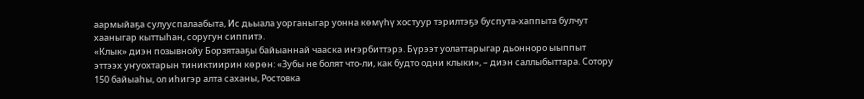аармыйаҕа сулууспалаабыта, Ис дьыала уорганыгар уонна көмүһү хостуур тэрилтэҕэ буспута-хаппыта булчут хааныгар кыттыһан, соругун сиппитэ.
«Клык» диэн позывнойу Борзятааҕы байыаннай чааска иҥэрбиттэрэ. Бүрээт уолаттарыгар дьонноро ыыппыт эттээх уҥуохтарын тиниктиирин көрөн: «Зубы не болят что-ли, как будто одни клыки», – диэн саллыбыттара. Сотору 150 байыаһы, ол иһигэр алта саханы, Ростовка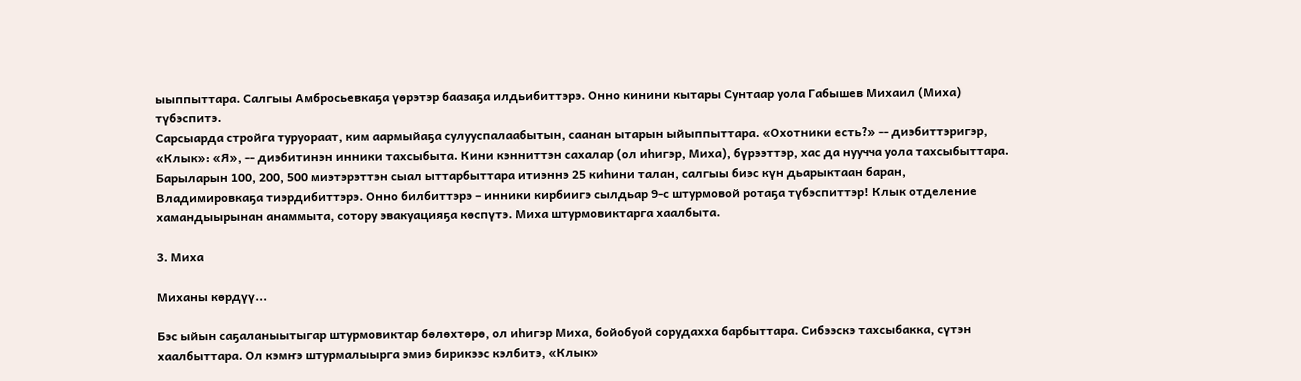ыыппыттара. Салгыы Амбросьевкаҕа үөрэтэр баазаҕа илдьибиттэрэ. Онно кинини кытары Сунтаар уола Габышев Михаил (Миха) түбэспитэ.
Сарсыарда стройга туруораат, ким аармыйаҕа сулууспалаабытын, саанан ытарын ыйыппыттара. «Охотники есть?» -- диэбиттэригэр, «Клык»: «Я», -- диэбитинэн инники тахсыбыта. Кини кэнниттэн сахалар (ол иһигэр, Миха), бүрээттэр, хас да нуучча уола тахсыбыттара. Барыларын 100, 200, 500 миэтэрэттэн сыал ыттарбыттара итиэннэ 25 киһини талан, салгыы биэс күн дьарыктаан баран, Владимировкаҕа тиэрдибиттэрэ. Онно билбиттэрэ – инники кирбиигэ сылдьар 9-с штурмовой ротаҕа түбэспиттэр! Клык отделение хамандыырынан анаммыта, сотору эвакуацияҕа көспүтэ. Миха штурмовиктарга хаалбыта.

3. Миха

Миханы көрдүү...

Бэс ыйын саҕаланыытыгар штурмовиктар бөлөхтөрө, ол иһигэр Миха, бойобуой сорудахха барбыттара. Сибээскэ тахсыбакка, сүтэн хаалбыттара. Ол кэмҥэ штурмалыырга эмиэ бирикээс кэлбитэ, «Клык»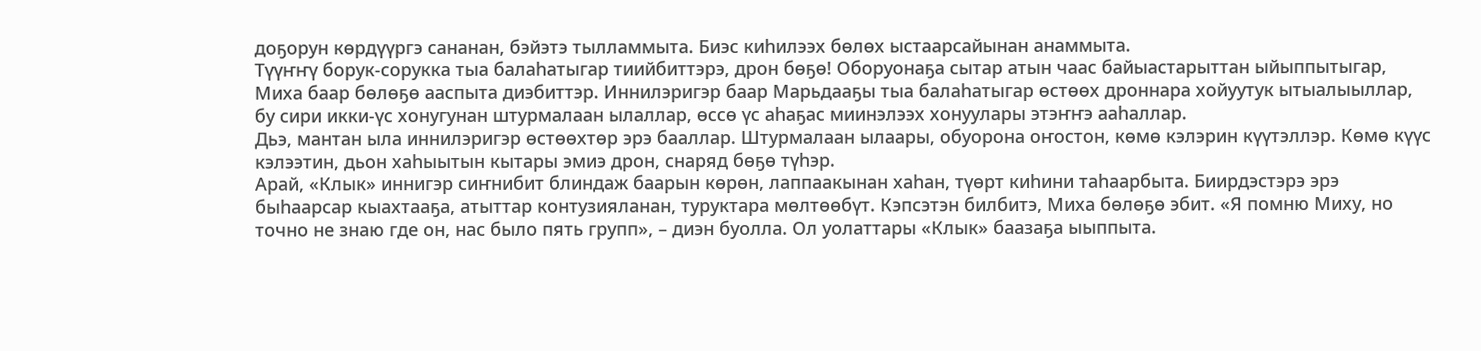доҕорун көрдүүргэ сананан, бэйэтэ тылламмыта. Биэс киһилээх бөлөх ыстаарсайынан анаммыта.
Түүҥҥү борук-сорукка тыа балаһатыгар тиийбиттэрэ, дрон бөҕө! Оборуонаҕа сытар атын чаас байыастарыттан ыйыппытыгар, Миха баар бөлөҕө ааспыта диэбиттэр. Иннилэригэр баар Марьдааҕы тыа балаһатыгар өстөөх дроннара хойуутук ытыалыыллар, бу сири икки-үс хонугунан штурмалаан ылаллар, өссө үс аһаҕас миинэлээх хонуулары этэҥҥэ ааһаллар.
Дьэ, мантан ыла иннилэригэр өстөөхтөр эрэ бааллар. Штурмалаан ылаары, обуорона оҥостон, көмө кэлэрин күүтэллэр. Көмө күүс кэлээтин, дьон хаһыытын кытары эмиэ дрон, снаряд бөҕө түһэр.
Арай, «Клык» иннигэр сиҥнибит блиндаж баарын көрөн, лаппаакынан хаһан, түөрт киһини таһаарбыта. Биирдэстэрэ эрэ быһаарсар кыахтааҕа, атыттар контузияланан, туруктара мөлтөөбүт. Кэпсэтэн билбитэ, Миха бөлөҕө эбит. «Я помню Миху, но точно не знаю где он, нас было пять групп», – диэн буолла. Ол уолаттары «Клык» баазаҕа ыыппыта.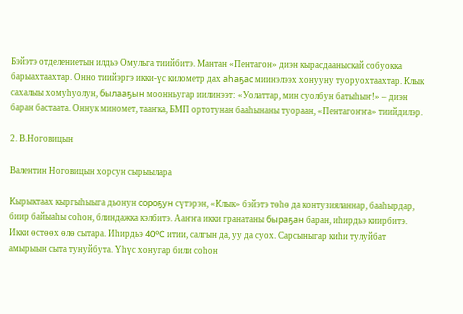Бэйэтэ отделениетын илдьэ Омульга тиийбитэ. Мантан «Пентагон» диэн кырасдааныскай собуокка барыахтаахтар. Онно тиийэргэ икки-үс километр дах аһаҕас миинэлээх хонууну туоруохтаахтар. Клык сахалыы хомуһуолун, былааҕын моонньугар иилинээт: «Уолаттар, мин суолбун батыһыҥ!» – диэн баран бастаата. Оннук миномет, тааҥка, БМП ортотунан бааһынаны туораан, «Пентагоҥҥа» тиийдилэр.

2. В.Ноговицын

Валентин Ноговицын хорсун сырыылара

Кырыктаах кыргыһыыга дьонун сороҕун сүтэрэн, «Клык» бэйэтэ төһө да контузияланнар, бааһырдар, биир байыаһы соһон, блиндажка кэлбитэ. Ааҥҥа икки гранатаны быраҕан баран, иһирдьэ киирбитэ. Икки өстөөх өлө сытара. Иһирдьэ 40ºC итии, салгын да, уу да суох. Сарсыныгар киһи тулуйбат амырыын сыта тунуйбута. Үһүс хонугар били соһон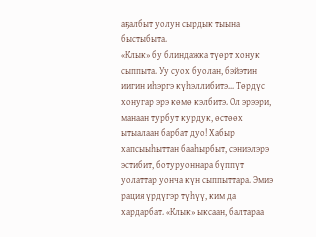аҕалбыт уолун сырдык тыына быстыбыта.
«Клык» бу блиндажка түөрт хонук сыппыта. Уу суох буолан, бэйэтин иигин иһэргэ күһэллибитэ... Төрдүс хонугар эрэ көмө кэлбитэ. Ол эрээри, манаан турбут курдук, өстөөх ытыалаан барбат дуо! Хабыр хапсыыһыттан бааһырбыт, сэниэлэрэ эстибит, ботуруоннара бүппүт уолаттар уонча күн сыппыттара. Эмиэ рация үрдүгэр түһүү, ким да хардарбат. «Клык» ыксаан, балтараа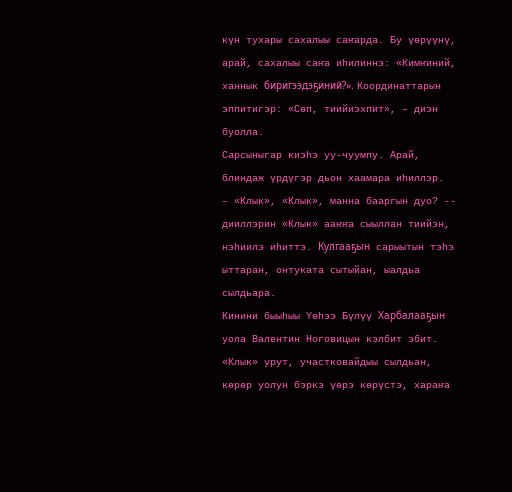күн тухары сахалыы саҥарда. Бу үөрүүнү, арай, сахалыы саҥа иһилиннэ: «Кимҥиний, ханнык биригээдэҕиний?». Координаттарын эппитигэр: «Сөп, тиийиэхпит», – диэн буолла.
Сарсыныгар киэһэ уу-чуумпу. Арай, блиндаж үрдүгэр дьон хаамара иһиллэр.
– «Клык», «Клык», манна бааргын дуо? -- дииллэрин «Клык» ааҥҥа сыыллан тиийэн, нэһиилэ иһиттэ. Кулгааҕын сарыытын тэһэ ыттаран, онтуката сытыйан, ыалдьа сылдьара.
Кинини быыһыы Үөһээ Бүлүү Харбалааҕын уола Валентин Ноговицын кэлбит эбит. «Клык» урут, участковайдыы сылдьан, көрөр уолун бэркэ үөрэ көрүстэ, хараҥа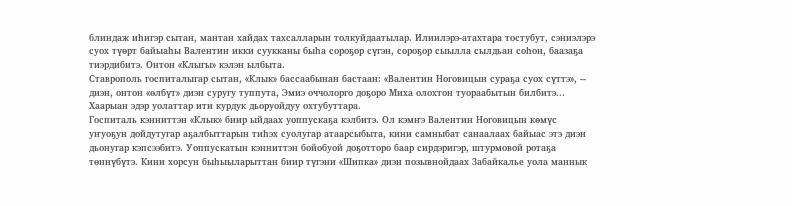блиндаж иһигэр сытан, мантан хайдах тахсалларын толкуйдаатылар. Илиилэрэ-атахтара тостубут, сэниэлэрэ суох түөрт байыаһы Валентин икки суукканы быһа сороҕор сүгэн, сороҕор сыылла сылдьан соһон, баазаҕа тиэрдибитэ. Онтон «Клыгы» кэлэн ылбыта.
Ставрополь госпиталыгар сытан, «Клык» бассаабынан бастаан: «Валентин Ноговицын сураҕа суох сүттэ», -- диэн, онтон «өлбүт» диэн суругу туппута, Эмиэ оччолорго доҕоро Миха олохтон туораабытын билбитэ... Хаарыан эдэр уолаттар ити курдук дьоруойдуу охтубуттара.
Госпиталь кэнниттэн «Клык» биир ыйдаах уоппускаҕа кэлбитэ. Ол кэмҥэ Валентин Ноговицын көмүс уҥуоҕун дойдутугар аҕалбыттарын тиһэх суолугар атаарсыбыта, кини самныбат санаалаах байыас этэ диэн дьонугар кэпсээбитэ. Уоппускатын кэнниттэн бойобуой доҕотторо баар сирдэригэр, штурмовой ротаҕа төннүбүтэ. Кини хорсун быһыыларыттан биир түгэни «Шипка» диэн позывнойдаах Забайкалье уола маннык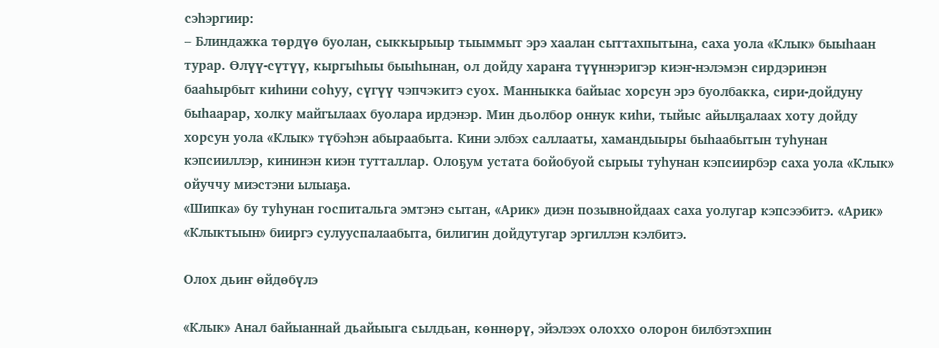сэһэргиир:
– Блиндажка төрдүө буолан, сыккырыыр тыыммыт эрэ хаалан сыттахпытына, саха уола «Клык» быыһаан турар. Өлүү-сүтүү, кыргыһыы быыһынан, ол дойду хараҥа түүннэригэр киэҥ-нэлэмэн сирдэринэн бааһырбыт киһини соһуу, сүгүү чэпчэкитэ суох. Манныкка байыас хорсун эрэ буолбакка, сири-дойдуну быһаарар, холку майгылаах буолара ирдэнэр. Мин дьолбор оннук киһи, тыйыс айылҕалаах хоту дойду хорсун уола «Клык» түбэһэн абыраабыта. Кини элбэх саллааты, хамандыыры быһаабытын туһунан кэпсииллэр, кининэн киэн тутталлар. Олоҕум устата бойобуой сырыы туһунан кэпсиирбэр саха уола «Клык» ойуччу миэстэни ылыаҕа.
«Шипка» бу туһунан госпитальга эмтэнэ сытан, «Арик» диэн позывнойдаах саха уолугар кэпсээбитэ. «Арик» «Клыктыын» бииргэ сулууспалаабыта, билигин дойдутугар эргиллэн кэлбитэ.

Олох дьиҥ өйдөбүлэ

«Клык» Анал байыаннай дьайыыга сылдьан, көннөрү, эйэлээх олоххо олорон билбэтэхпин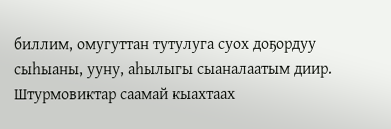биллим, омугуттан тутулуга суох доҕордуу сыһыаны, ууну, аһылыгы сыаналаатым диир. Штурмовиктар саамай кыахтаах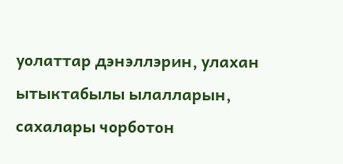уолаттар дэнэллэрин, улахан ытыктабылы ылалларын, сахалары чорботон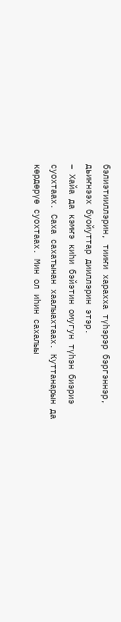бэлиэтииллэрин, тииҥи харахха түһэрэр бэргэннэр, дьиҥнээх буойуттар дииллэрин этэр.
– Хайа да кэмҥэ киһи бэйэтин омугун түһэн биэриэ суохтаах. Саха сахатынан хаалыахтаах. Куттанарын да көрдөрүө суохтаах. Мин ол иһин сахалыы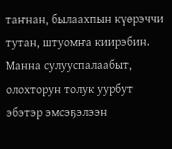таҥнан, былаахпын күөрэччи тутан, штуомҥа киирэбин. Манна сулууспалаабыт, олохторун толук уурбут эбэтэр эмсэҕэлээн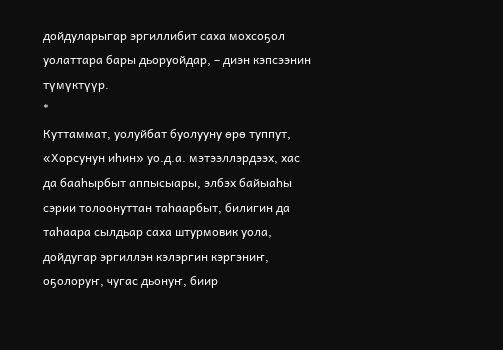дойдуларыгар эргиллибит саха мохсоҕол уолаттара бары дьоруойдар, – диэн кэпсээнин түмүктүүр.
*
Куттаммат, уолуйбат буолууну өрө туппут, «Хорсунун иһин» уо.д.а. мэтээллэрдээх, хас да бааһырбыт аппысыары, элбэх байыаһы сэрии толоонуттан таһаарбыт, билигин да таһаара сылдьар саха штурмовик уола, дойдугар эргиллэн кэлэргин кэргэниҥ, оҕолоруҥ, чугас дьонуҥ, биир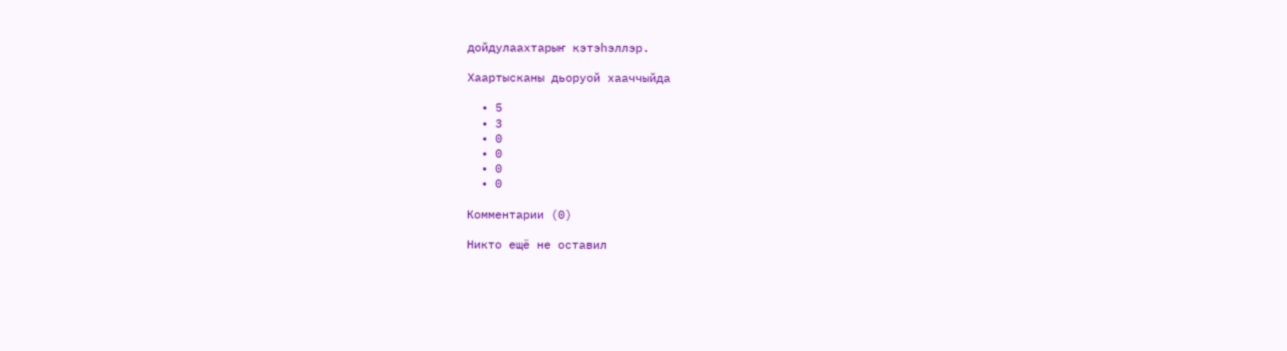дойдулаахтарыҥ кэтэһэллэр.

Хаартысканы дьоруой хааччыйда

  • 5
  • 3
  • 0
  • 0
  • 0
  • 0

Комментарии (0)

Никто ещё не оставил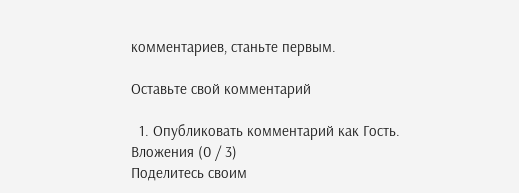комментариев, станьте первым.

Оставьте свой комментарий

  1. Опубликовать комментарий как Гость.
Вложения (0 / 3)
Поделитесь своим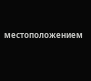местоположением